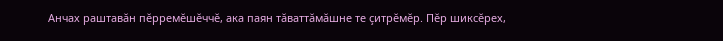Анчах раштавăн пĕрремĕшĕччĕ, ака паян тăваттăмăшне те çитрĕмĕр. Пĕр шиксĕрех,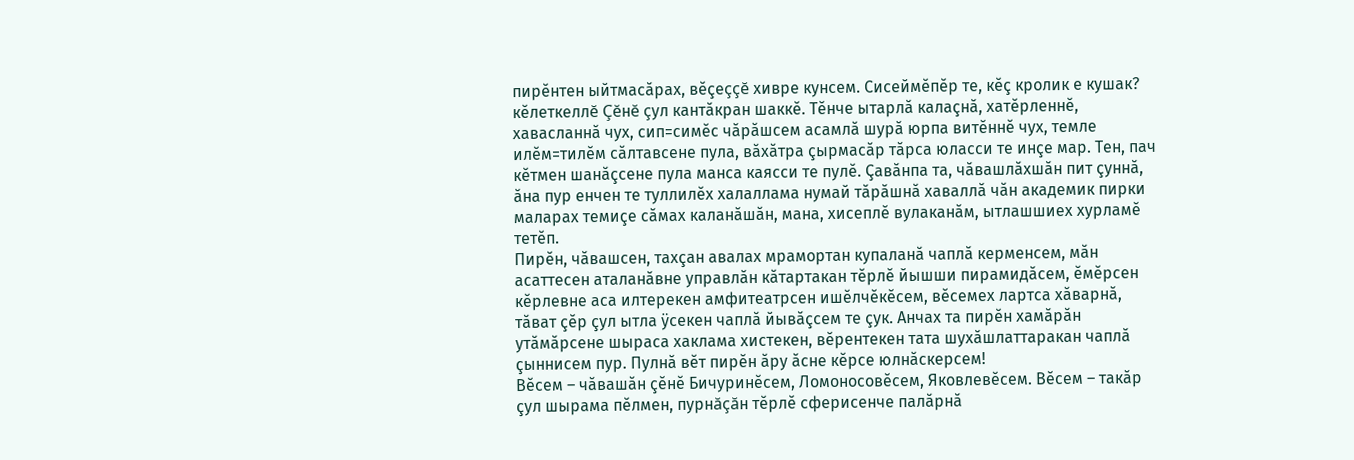пирĕнтен ыйтмасăрах, вĕçеççĕ хивре кунсем. Сисеймĕпĕр те, кĕç кролик е кушак? кĕлеткеллĕ Çĕнĕ çул кантăкран шаккĕ. Тĕнче ытарлă калаçнă, хатĕрленнĕ, хавасланнă чух, сип=симĕс чăрăшсем асамлă шурă юрпа витĕннĕ чух, темле илĕм=тилĕм сăлтавсене пула, вăхăтра çырмасăр тăрса юласси те инçе мар. Тен, пач кĕтмен шанăçсене пула манса каясси те пулĕ. Çавăнпа та, чăвашлăхшăн пит çуннă, ăна пур енчен те туллилĕх халаллама нумай тăрăшнă хаваллă чăн академик пирки маларах темиçе сăмах каланăшăн, мана, хисеплĕ вулаканăм, ытлашшиех хурламĕ тетĕп.
Пирĕн, чăвашсен, тахçан авалах мрамортан купаланă чаплă керменсем, мăн асаттесен аталанăвне управлăн кăтартакан тĕрлĕ йышши пирамидăсем, ĕмĕрсен кĕрлевне аса илтерекен амфитеатрсен ишĕлчĕкĕсем, вĕсемех лартса хăварнă, тăват çĕр çул ытла ÿсекен чаплă йывăçсем те çук. Анчах та пирĕн хамăрăн утăмăрсене шыраса хаклама хистекен, вĕрентекен тата шухăшлаттаракан чаплă çыннисем пур. Пулнă вĕт пирĕн ăру ăсне кĕрсе юлнăскерсем!
Вĕсем – чăвашăн çĕнĕ Бичуринĕсем, Ломоносовĕсем, Яковлевĕсем. Вĕсем – такăр çул шырама пĕлмен, пурнăçăн тĕрлĕ сферисенче палăрнă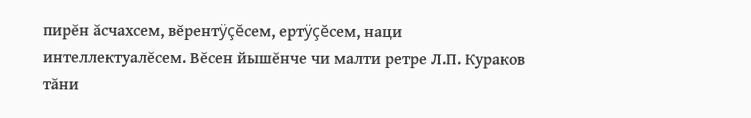пирĕн ăсчахсем, вĕрентÿçĕсем, ертÿçĕсем, наци интеллектуалĕсем. Вĕсен йышĕнче чи малти ретре Л.П. Кураков тăни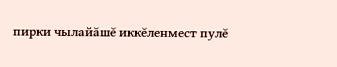пирки чылайăшĕ иккĕленмест пулĕ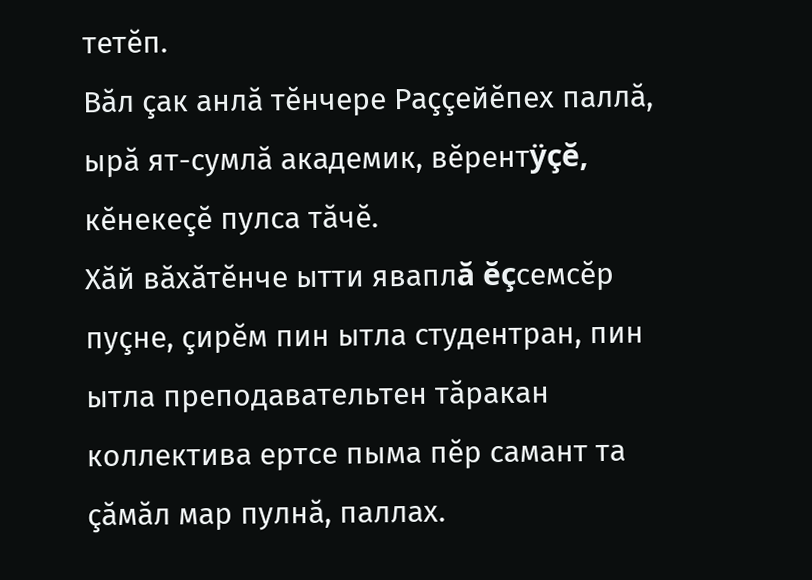тетĕп.
Вăл çак анлă тĕнчере Раççейĕпех паллă, ырă ят-сумлă академик, вĕрентÿçĕ, кĕнекеçĕ пулса тăчĕ.
Хăй вăхăтĕнче ытти яваплă ĕçсемсĕр пуçне, çирĕм пин ытла студентран, пин ытла преподавательтен тăракан коллектива ертсе пыма пĕр самант та çăмăл мар пулнă, паллах.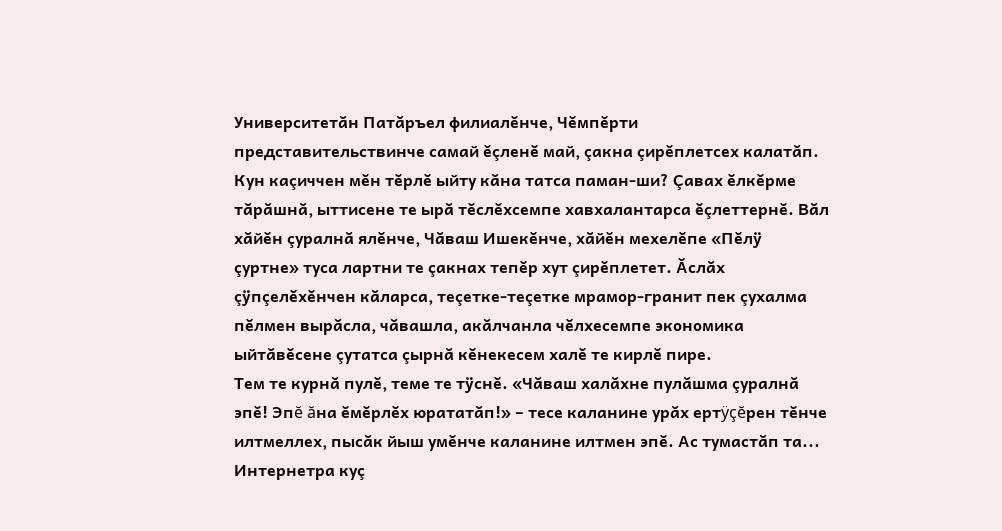Университетăн Патăръел филиалĕнче, Чĕмпĕрти представительствинче самай ĕçленĕ май, çакна çирĕплетсех калатăп. Кун каçиччен мĕн тĕрлĕ ыйту кăна татса паман-ши? Çавах ĕлкĕрме тăрăшнă, ыттисене те ырă тĕслĕхсемпе хавхалантарса ĕçлеттернĕ. Вăл хăйĕн çуралнă ялĕнче, Чăваш Ишекĕнче, хăйĕн мехелĕпе «Пĕлÿ çуртне» туса лартни те çакнах тепĕр хут çирĕплетет. Ăслăх çÿпçелĕхĕнчен кăларса, теçетке-теçетке мрамор-гранит пек çухалма пĕлмен вырăсла, чăвашла, акăлчанла чĕлхесемпе экономика ыйтăвĕсене çутатса çырнă кĕнекесем халĕ те кирлĕ пире.
Тем те курнă пулĕ, теме те тÿснĕ. «Чăваш халăхне пулăшма çуралнă эпĕ! Эпĕ ăна ĕмĕрлĕх юрататăп!» – тесе каланине урăх ертÿçĕрен тĕнче илтмеллех, пысăк йыш умĕнче каланине илтмен эпĕ. Ас тумастăп та...
Интернетра куç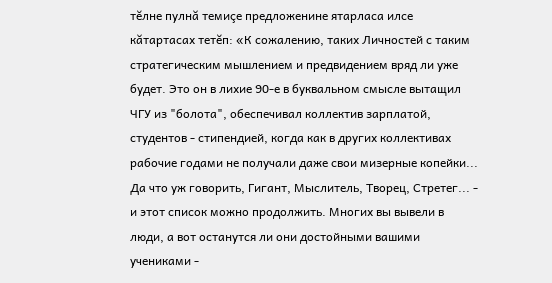тĕлне пулнă темиçе предложенине ятарласа илсе кăтартасах тетĕп: «К сожалению, таких Личностей с таким стратегическим мышлением и предвидением вряд ли уже будет. Это он в лихие 90-е в буквальном смысле вытащил ЧГУ из "болота", обеспечивал коллектив зарплатой, студентов - стипендией, когда как в других коллективах рабочие годами не получали даже свои мизерные копейки... Да что уж говорить, Гигант, Мыслитель, Творец, Стретег... - и этот список можно продолжить. Многих вы вывели в люди, а вот останутся ли они достойными вашими учениками -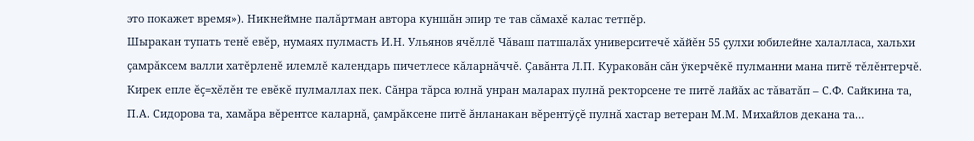это покажет время»). Никнеймне палăртман автора куншăн эпир те тав сăмахĕ калас тетпĕр.
Шыракан тупать тенĕ евĕр, нумаях пулмасть И.Н. Ульянов ячĕллĕ Чăваш патшалăх университечĕ хăйĕн 55 çулхи юбилейне халалласа, хальхи çамрăксем валли хатĕрленĕ илемлĕ календарь пичетлесе кăларнăччĕ. Çавăнта Л.П. Кураковăн сăн ÿкерчĕкĕ пулманни мана питĕ тĕлĕнтерчĕ. Кирек епле ĕç=хĕлĕн те евĕкĕ пулмаллах пек. Сăнра тăрса юлнă унран маларах пулнă ректорсене те питĕ лайăх ас тăватăп – С.Ф. Сайкина та, П.А. Сидорова та, хамăра вĕрентсе каларнă, çамрăксене питĕ ăнланакан вĕрентÿçĕ пулнă хастар ветеран М.М. Михайлов декана та…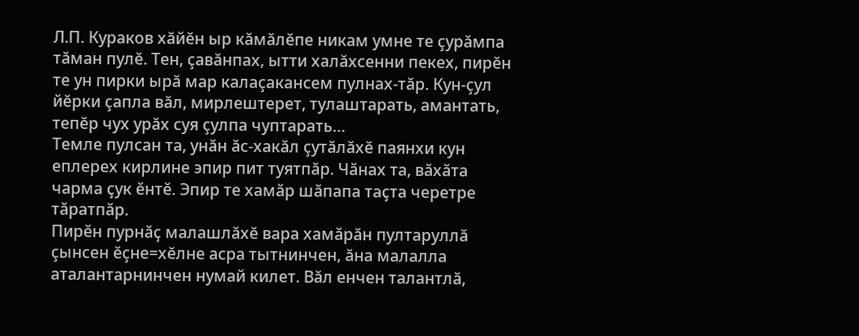Л.П. Кураков хăйĕн ыр кăмăлĕпе никам умне те çурăмпа тăман пулĕ. Тен, çавăнпах, ытти халăхсенни пекех, пирĕн те ун пирки ырă мар калаçакансем пулнах-тăр. Кун-çул йĕрки çапла вăл, мирлештерет, тулаштарать, амантать, тепĕр чух урăх суя çулпа чуптарать…
Темле пулсан та, унăн ăс-хакăл çутăлăхĕ паянхи кун еплерех кирлине эпир пит туятпăр. Чӑнах та, вӑхӑта чарма ҫук ӗнтӗ. Эпир те хамӑр шӑпапа таҫта черетре тӑратпӑр.
Пирӗн пурнӑҫ малашлăхĕ вара хамӑрăн пултаруллă çынсен ĕçне=хĕлне асра тытнинчен, ăна малалла аталантарнинчен нумай килет. Вăл енчен талантлă,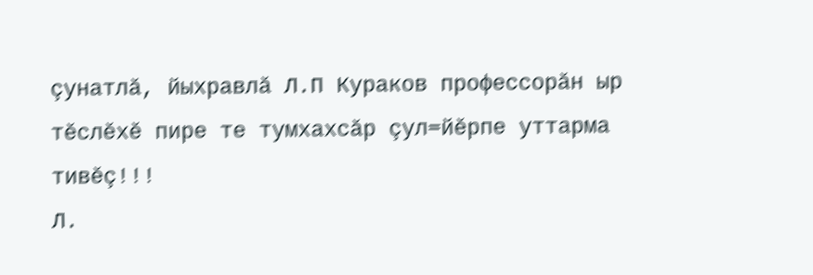çунатлă, йыхравлă Л.П Кураков профессорăн ыр тĕслĕхĕ пире те тумхахсăр çул=йĕрпе уттарма тивĕç!!!
Л.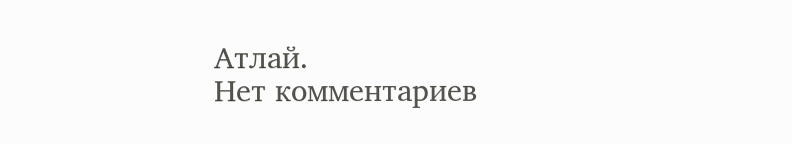Атлай.
Нет комментариев